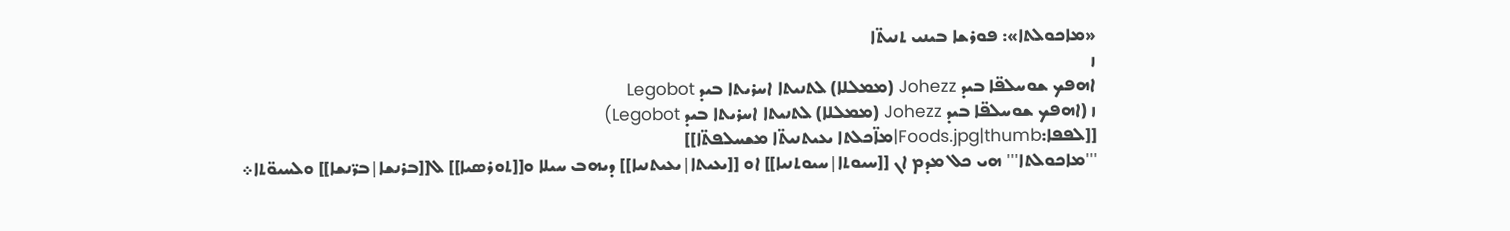«ܡܐܟܘܠܬܐ»: ܦܘܪܫܐ ܒܝܢܝ ܬܢܝܬ̈ܐ
ܙ
ܐܗܦܟ ܫܘܚܠܦ̈ܐ ܒܝܕ Johezz (ܡܡܠܠܐ) ܠܬܢܝܬܐ ܐܚܪܝܬܐ ܒܝܕ Legobot
ܙ (ܐܗܦܟ ܫܘܚܠܦ̈ܐ ܒܝܕ Johezz (ܡܡܠܠܐ) ܠܬܢܝܬܐ ܐܚܪܝܬܐ ܒܝܕ Legobot)
[[ܠܦܦܐ:Foods.jpg|thumb|ܡܐ̈ܟܠܬܐ ܝܥܝܬܢܝܬ̈ܐ ܡܫܚܠܦܬ̈ܐ]]
'''ܡܐܟܘܠܬܐ''' ܗܝ ܟܠ ܡܕܡ ܐܢ [[ܚܝܘܬܐ|ܚܝܘܬܢܝܐ]] ܐܘ [[ܝܥܝܬܐ|ܝܥܝܬܢܝܐ]] ܕܝܗܒ ܚܝܠܐ ܘ[[ܬܘܪܣܝܐ]] ܠ[[ܒܪܢܫܐ|ܒܪ̈ܢܫܐ]] ܘܠܚܝܘ̈ܬܐ܀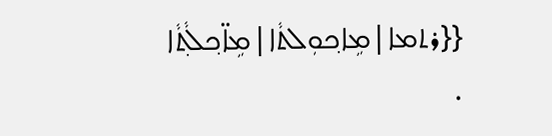{{ܪܬܡܐ|ܡܹܐܟ݂ܘܼܠܬܵܐ|ܡܹܐ̈ܟ݂ܠܵܬ݂ܵܐ .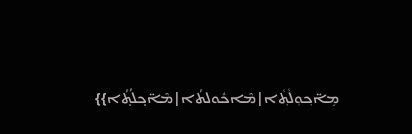ܡܹܐ̈ܟ݂ܘܼܠܵܬ݂ܵܐ|ܡܶܐܟܽܘܠܬܳܐ|ܡܶܐ̈ܟ̥ܠܳܬ̥ܳܐ}}